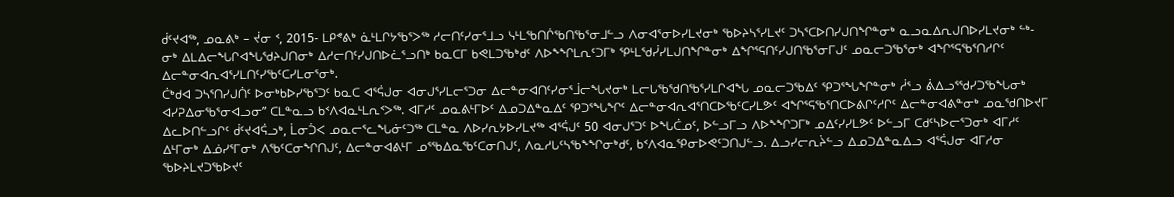ᑰᑦᔪᐊᖅ, ᓄᓇᕕᒃ – ᔫᓂ ᑉ, 2015- ᒪᑭᕝᕕᒃ ᓈᒻᒪᒋᔭᖃᕐᐳᖅ ᓱᓕᑎᑦᓯᓂᕐᒧᓗ ᓭᒻᒪᖃᑎᒌᖃᑎᖃᕐᓂᒧᓪᓗ ᐱᓂᐊᕐᓂᐅᓯᒪᔪᓂᒃ ᖃᐅᔨᓴᕐᓯᒪᔪᑦ ᑐᓴᕐᑕᐅᑎᓯᒍᑎᖏᓐᓂᒃ ᓇᓗᓇᐃᕆᒍᑎᐅᓯᒪᔪᓂᒃ ᓪᒃ-ᓂᒃ ᐃᒪᐃᓕᖓᒋᐊᖓᖁᔨᒍᑎᓂᒃ ᐃᓱᓕᑎᑦᓯᒍᑎᐅᓛᕐᓗᑎᒃ ᑲᓇᑕᒥ ᑲᕙᒪᑐᖃᒃᑯᑦ ᐱᐅᖕᖏᒪᕆᑦᑐᒥᒃ ᕿᒻᒪᖁᓰᓯᒪᒍᑎᖏᓐᓂᒃ ᐃᖏᕐᕋᑎᑦᓯᒍᑎᖃᕐᓂᒥᒍᑦ ᓄᓇᓕᑐᖃᕐᓂᒃ ᐊᖏᕐᕋᖃᕐᑎᓱᒋᑦ ᐃᓕᓐᓂᐊᕆᐊᕐᓯᒪᑎᑦᓯᖃᑦᑕᓯᒪᓂᕐᓂᒃ.
ᑖᒃᑯᐊ ᑐᓴᕐᑎᓯᒍᑏᑦ ᐅᓂᒃᑲᐅᓯᖃᕐᑐᑦ ᑲᓇᑕ ᐊᕐᕌᒍᓂ ᐊᓂᒍᕐᓯᒪᓕᕐᑐᓂ ᐃᓕᓐᓂᐊᑎᑦᓯᓂᕐᒨᓕᖓᔪᓂᒃ ᒪᓕᒐᖃᖁᑎᖃᕐᓯᒪᒋᐊᖓ ᓄᓇᓕᑐᖃᐃᑦ ᕿᑐᕐᖓᖏᓐᓂᒃ ᓲᕐᓗ ᕖᐃᓗᕐᖁᓯᑐᖃᖓᓂᒃ ᐊᓯᕈᐃᓂᖃᕐᓂᐊᓗᓂ” ᑕᒪᓐᓇᓗ ᑲᑉᐱᐊᓇᒻᒪᕆᑉᐳᖅ. ᐊᒥᓱᑦ ᓄᓇᕕᒻᒥᐅᑦ ᐃᓄᑐᐃᓐᓇᐃᑦ ᕿᑐᕐᖓᖏᑦ ᐃᓕᓐᓂᐊᕆᐊᕐᑎᑕᐅᖃᑦᑕᓯᒪᕗᑦ ᐊᖏᕐᕋᖃᕐᑎᑕᐅᕕᒋᑦᓱᒋᑦ ᐃᓕᓐᓂᐊᕕᓐᓂᒃ ᓄᓇᖁᑎᐅᔪᒥ ᐃᓚᐅᑎᓪᓗᒋᑦ ᑰᑦᔪᐊᕌᓗᒃ, ᒫᓂᑑᐸ ᓄᓇᓕᕐᓚᖓᓃᑦᑐᖅ ᑕᒪᓐᓇ ᐱᐅᓯᕆᔭᐅᓯᒪᔪᖅ ᐊᕐᕌᒍᑦ 50 ᐊᓂᒍᕐᑐᑦ ᐅᖓᑖᓄᑦ, ᐅᓪᓗᒥᓗ ᐱᐅᖕᖏᑐᒥᒃ ᓄᐃᑦᓯᓯᒪᕗᑦ ᐅᓪᓗᒥ ᑕᑯᑦᓴᐅᓕᕐᑐᓂᒃ ᐊᒥᓱᑦ ᐃᒻᒥᓂᒃ ᐃᓅᓯᕐᒥᓂᒃ ᐱᖃᑦᑕᓂᖏᑎᒍᑦ, ᐃᓕᓐᓂᐊᕕᒻᒥ ᓄᕐᖃᐃᓇᖃᑦᑕᓂᑎᒍᑦ, ᐱᓇᓱᒐᑦᓴᖃᖕᖏᓂᒃᑯᑦ, ᑲᑉᐱᐊᓇᕿᓂᐅᕙᑦᑐᑎᒍᓪᓗ. ᐃᓗᓯᓕᕆᔩᓪᓗ ᐃᓄᑐᐃᓐᓇᐃᓗ ᐊᕐᕌᒍᓂ ᐊᒥᓱᓂ ᖃᐅᔨᒪᔪᑐᖃᐅᔪᑦ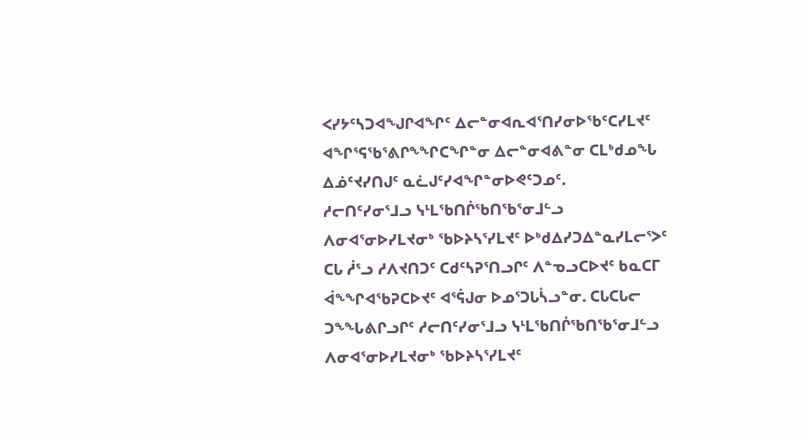ᐸᓯᔭᑦᓴᑐᐊᖑᒋᐊᖏᑦ ᐃᓕᓐᓂᐊᕆᐊᕐᑎᓯᓂᐅᖃᑦᑕᓯᒪᔪᑦ ᐊᖏᕐᕋᖃᕐᕕᒋᖕᖏᑕᖏᓐᓂ ᐃᓕᓐᓂᐊᕕᓐᓂ ᑕᒪᒃᑯᓄᖓ ᐃᓅᑦᔪᓯᑎᒍᑦ ᓇᓛᒍᑦᓯᐊᖏᓐᓂᐅᕙᑦᑐᓄᑦ.
ᓱᓕᑎᑦᓯᓂᕐᒧᓗ ᓭᒻᒪᖃᑎᒌᖃᑎᖃᕐᓂᒧᓪᓗ ᐱᓂᐊᕐᓂᐅᓯᒪᔪᓂᒃ ᖃᐅᔨᓴᕐᓯᒪᔪᑦ ᐅᒃᑯᐃᓯᑐᐃᓐᓇᓯᒪᓕᕐᐳᑦ ᑕᒐ ᓲᕐᓗ ᓱᐱᔪᑎᑐᑦ ᑕᑯᑦᓴᕈᕐᑎᓗᒋᑦ ᐱᓐᓀᓗᑕᐅᔪᑦ ᑲᓇᑕᒥ ᐋᖕᖏᐊᖃᕈᑕᐅᔪᑦ ᐊᕐᕌᒍᓂ ᐅᓄᕐᑐᒐᓵᓗᓐᓂ. ᑕᒐᑕᒐᓕ ᑐᖕᖓᕕᒋᓗᒋᑦ ᓱᓕᑎᑦᓯᓂᕐᒧᓗ ᓭᒻᒪᖃᑎᒌᖃᑎᖃᕐᓂᒧᓪᓗ ᐱᓂᐊᕐᓂᐅᓯᒪᔪᓂᒃ ᖃᐅᔨᓴᕐᓯᒪᔪᑦ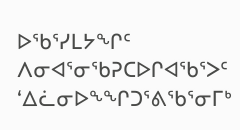ᐅᖃᕐᓯᒪᔭᖏᑦ ᐱᓂᐊᕐᓂᖃᕈᑕᐅᒋᐊᖃᕐᐳᑦ ‘ᐃᓛᓂᐅᖕᖏᑐᕐᕕᖃᕐᓂᒥᒃ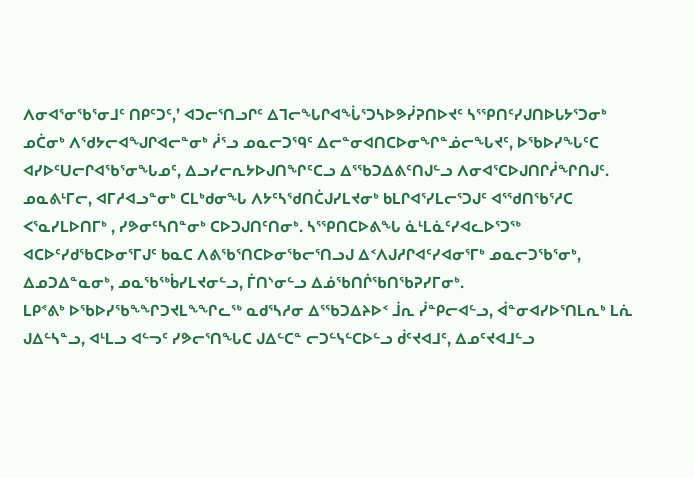ᐱᓂᐊᕐᓂᖃᕐᓂᒧᑦ ᑎᑭᑦᑐᑦ,’ ᐊᑐᓕᕐᑎᓗᒋᑦ ᐃᒣᓕᖓᒋᐊᖔᕐᑐᓴᐅᕗᓰᕈᑎᐅᔪᑦ ᓴᕐᕿᑎᑦᓯᒍᑎᐅᒐᔭᕐᑐᓂᒃ ᓄᑖᓂᒃ ᐱᖁᔭᓕᐊᖑᒋᐊᓕᓐᓂᒃ ᓲᕐᓗ ᓄᓇᓕᑐᙯᑦ ᐃᓕᓐᓂᐊᑎᑕᐅᓂᖏᓐᓅᓕᖓᔪᑦ, ᐅᖃᐅᓯᖓᑦᑕ ᐊᓯᐅᑦᑌᓕᒋᐊᖃᕐᓂᖓᓄᑦ, ᐃᓗᓯᓕᕆᔭᐅᒍᑎᖏᑦᑕᓗ ᐃᕐᖃᑐᐃᕕᑦᑎᒍᓪᓗ ᐱᓂᐊᕐᑕᐅᒍᑎᒋᓲᖏᑎᒍᑦ.
ᓄᓇᕕᒻᒥᓕ, ᐊᒥᓱᐊᓗᓐᓂᒃ ᑕᒪᒃᑯᓂᖓ ᐱᔭᑦᓴᖁᑎᑖᒍᓯᒪᔪᓂᒃ ᑲᒪᒋᐊᕐᓯᒪᓕᕐᑐᒍᑦ ᐊᕐᖁᑎᖃᕐᓱᑕ ᐸᕐᓇᓯᒪᐅᑎᒥᒃ , ᓯᕗᓂᑦᓴᑎᓐᓂᒃ ᑕᐅᑐᒍᑎᑦᑎᓂᒃ. ᓴᕐᕿᑎᑕᐅᕕᖓ ᓈᒻᒪᓈᑦᓯᐊᓚᐅᕐᑐᖅ ᐊᑕᐅᑦᓯᑯᖃᑕᐅᓂᕐᒥᒍᑦ ᑲᓇᑕ ᐱᕕᖃᕐᑎᑕᐅᓂᖃᓕᕐᑎᓗᒍ ᐃᑉᐱᒍᓱᒋᐊᑦᓯᐊᓂᕐᒥᒃ ᓄᓇᓕᑐᖃᕐᓂᒃ, ᐃᓄᑐᐃᓐᓇᓂᒃ, ᓄᓇᖃᖅᑳᓯᒪᔪᓂᓪᓗ, ᒦᑎᔅᓂᓪᓗ ᐃᓅᖃᑎᒌᖃᑎᖃᕈᓯᒥᓂᒃ.
ᒪᑭᕝᕕᒃ ᐅᖃᐅᓯᖃᖕᖏᑐᔪᒪᖕᖏᓚᖅ ᓇᑯᕐᓴᓱᓂ ᐃᕐᖃᑐᐃᔨᐅᑉ ᒨᕆ ᓰᓐᑭᓕᐊᓪᓗ, ᐋᓐᓂᐊᓯᐅᕐᑎᒪᕆᒃ ᒪᕇ ᒍᐃᓪᓴᓐᓗ, ᐊᒻᒪᓗ ᐊᓪᓓᑦ ᓯᕗᓕᕐᑎᖓᑕ ᒍᐃᓪᑕᓐ ᓕᑐᓪᓭᓪᑕᐅᓪᓗ ᑰᑦᔪᐊᒧᑦ, ᐃᓄᑦᔪᐊᒧᓪᓗ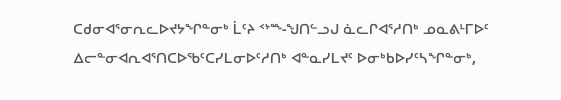ᑕᑯᓂᐊᕐᓂᕆᓚᐅᔪᔭᖏᓐᓂᒃ ᒫᑦᔨ ᑉᔾᖖ-ᖑᑎᓪᓗᒍ ᓈᓚᒋᐊᕐᓱᑎᒃ ᓄᓇᕕᒻᒥᐅᑦ ᐃᓕᓐᓂᐊᕆᐊᕐᑎᑕᐅᖃᑦᑕᓯᒪᓂᐅᑦᓱᑎᒃ ᐊᓐᓇᓯᒪᔪᑦ ᐅᓂᒃᑲᐅᓯᑦᓴᖏᓐᓂᒃ,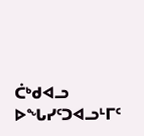ᑖᒃᑯᐊᓗ ᐅᖓᓯᑦᑐᐊᓗᒻᒥᑦ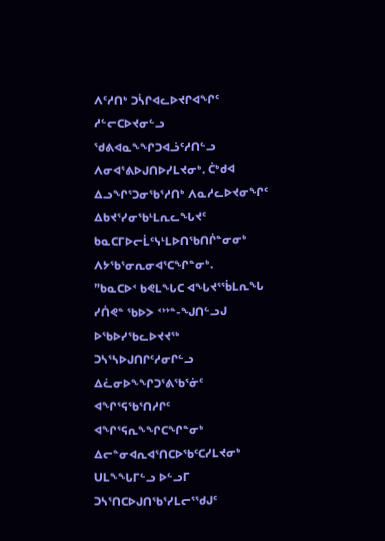ᐱᑦᓱᑎᒃ ᑐᓵᒋᐊᓚᐅᔪᒋᐊᖏᑦ ᓱᓪᓕᑕᐅᔪᓂᓪᓗ ᖁᕕᐊᓇᖕᖏᑐᐊᓘᑦᓱᑎᓪᓗ ᐱᓂᐊᕐᕕᐅᒍᑎᐅᓯᒪᔪᓂᒃ. ᑖᒃᑯᐊ ᐃᓗᖏᕐᑐᓂᖃᕐᓱᑎᒃ ᐱᓇᓱᓚᐅᔪᓂᖏᑦ ᐃᑲᔪᕐᓯᓂᖃᒻᒪᕆᓚᖓᔪᑦ ᑲᓇᑕᒥᐅᓕᒫᑦᓭᒻᒪᐅᑎᖃᑎᒌᓐᓂᓂᒃ ᐱᔭᖃᕐᓂᕆᓂᐊᕐᑕᖏᓐᓂᒃ.
”ᑲᓇᑕᐅᑉ ᑲᕙᒪᖓᑕ ᐊᖓᔪᕐᖄᒪᕆᖓ ᓯᑏᕙᓐ ᖃᐅᐳ ᑉᔾᔾᓐ-ᖑᑎᓪᓗᒍ ᐅᖃᐅᓯᖃᓚᐅᔪᔪᖅ ᑐᓴᕐᓴᐅᒍᑎᒋᑦᓱᓂᒋᓪᓗ ᐃᓛᓂᐅᖕᖏᑐᕐᕕᖃᕐᓃᑦ ᐊᖏᕐᕋᖃᕐᑎᓱᒋᑦ ᐊᖏᕐᕋᕆᖕᖏᑕᖏᓐᓂᒃ ᐃᓕᓐᓂᐊᕆᐊᕐᑎᑕᐅᖃᑦᑕᓯᒪᔪᓂᒃ ᑌᒪᖕᖓᒥᓪᓗ ᐅᓪᓗᒥ ᑐᓴᕐᑎᑕᐅᒍᑎᖃᕐᓯᒪᓕᕐᖁᒍᑦ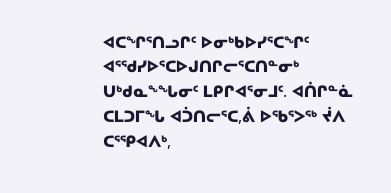ᐊᑕᖏᕐᑎᓗᒋᑦ ᐅᓂᒃᑲᐅᓯᕐᑕᖏᑦ ᐊᕐᖁᓯᐅᕐᑕᐅᒍᑎᒋᓕᕐᑕᑎᓐᓂᒃ ᑌᒃᑯᓇᖕᖓᓂᑦ ᒪᑭᒋᐊᕐᓂᒧᑦ. ᐊᑏᒋᓐᓈ ᑕᒪᑐᒥᖓ ᐊᑑᑎᓕᕐᑕ,ᕖ ᐅᖃᕐᐳᖅ ᔫᐱ ᑕᕐᕿᐊᐱᒃ,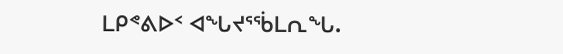ᒪᑭᕝᕕᐅᑉ ᐊᖓᔪᕐᖄᒪᕆᖓ.